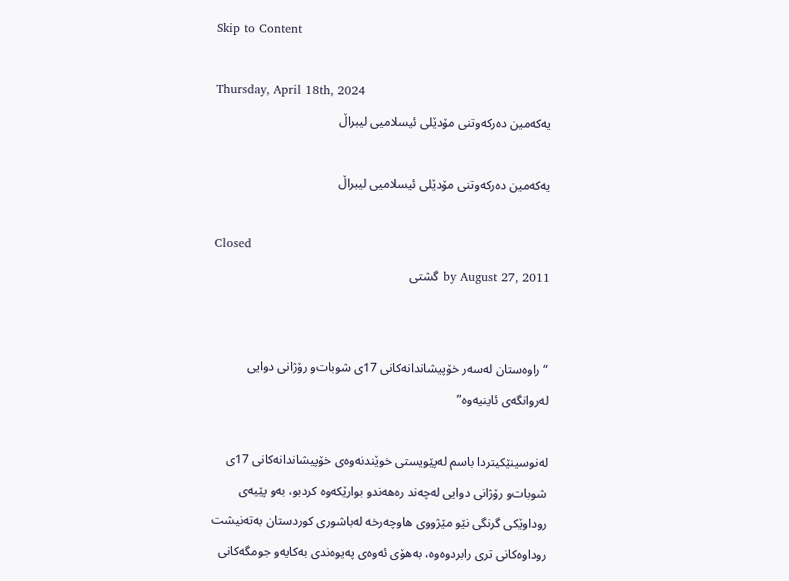Skip to Content

Thursday, April 18th, 2024
یه‌كه‌مین ده‌ركه‌وتنی مۆدێلی ئیسلامیی لیبراڵ

یه‌كه‌مین ده‌ركه‌وتنی مۆدێلی ئیسلامیی لیبراڵ

Closed
by August 27, 2011 گشتی


“راوه‌ستان له‌سه‌ر خۆپیشاندانه‌كانی 17ی شوبات‌و رۆژانی دوایی له‌روانگه‌ی ئاینیه‌وه‌”

له‌نوسینێكیتردا باسم له‌پێویستی خوێندنه‌وه‌ی خۆپیشاندانه‌كانی 17ی شوبات‌و رۆژانی دوایی له‌چه‌ند ره‌هه‌ند‌و بوارێكه‌وه‌ كردبو، به‌و پێیه‌ی روداوێكی گرنگی نێو مێژووی هاوچه‌رخه‌ له‌باشوری كوردستان به‌ته‌نیشت روداوه‌كانی تری رابردوه‌وه‌، به‌هۆی ئه‌وه‌ی په‌یوه‌ندی به‌كایه‌‌و جومگه‌كانی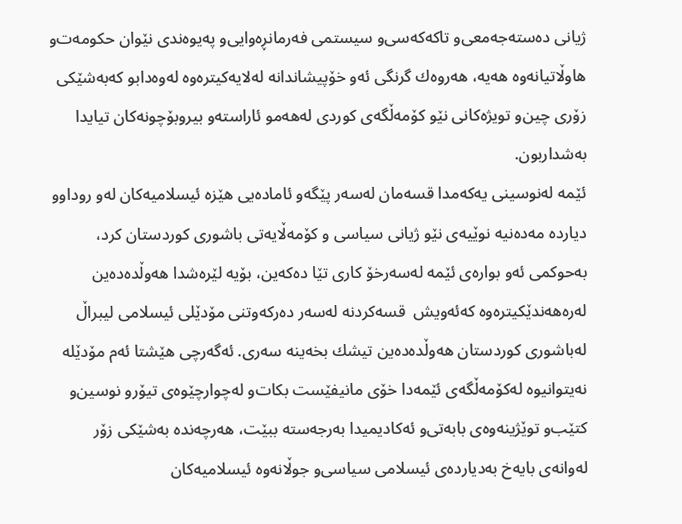ژیانی ده‌سته‌جه‌معی‌و تاكه‌كه‌سی‌و سیستمی فه‌رمانڕه‌وایی‌و په‌یوه‌ندی نێوان حكومه‌ت‌و هاوڵاتیانه‌وه‌ هه‌یه‌، هه‌روه‌ك گرنگی ئه‌و خۆپیشاندانه‌ له‌لایه‌كیتره‌وه‌ له‌وه‌دابو كه‌به‌شێكی زۆری چین‌و تویژه‌كانی نێو كۆمه‌ڵگه‌ی كوردی له‌هه‌مو ئاراسته‌‌و بیر‌وبۆچونه‌كان تیایدا به‌شداربون.
ئێمه‌ له‌نوسینی یه‌كه‌مدا قسه‌مان له‌سه‌ر پێگه‌‌و ئاماده‌یی هێزه‌ ئیسلامیه‌كان له‌و روداو‌و دیارده‌ مه‌ده‌نیه‌ نوێیه‌ی نێو ژیانی سیاسی ‌و كۆمه‌ڵایه‌تی باشوری كوردستان كرد، به‌حوكمی ئه‌و بواره‌ی ئێمه‌ له‌سه‌رخۆ كاری تێا ده‌كه‌ین، بۆیه‌ لێره‌شدا هه‌وڵده‌ده‌ین له‌ره‌هه‌ندێكیتره‌وه‌ كه‌ئه‌ویش  قسه‌كردنه‌ له‌سه‌ر ده‌ركه‌وتنی مۆدێلی ئیسلامی لیبراڵ له‌باشوری كوردستان هه‌وڵده‌ده‌ین تیشك بخه‌ینه‌ سه‌ری. ئه‌گه‌رچی هێشتا ئه‌م مۆدێله‌ نه‌یتوانیوه‌ له‌كۆمه‌ڵگه‌ی ئێمه‌دا خۆی مانیفێست بكات‌و له‌چوارچێوه‌ی تیۆر‌و نوسین‌و كتێب‌و توێژینه‌وه‌ی بابه‌تی‌و ئه‌كادیمیدا به‌رجه‌سته‌ ببێت، هه‌رچه‌نده‌ به‌شێكی زۆر له‌وانه‌ی بایه‌خ به‌دیارده‌ی ئیسلامی سیاسی‌و جوڵانه‌وه‌ ئیسلامیه‌كان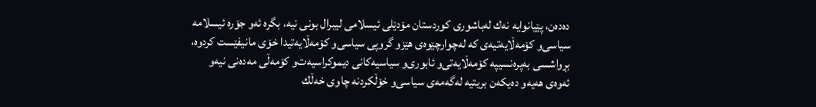ده‌ده‌ن، پێیانوایه‌ نه‌ك له‌باشوری كوردستان مۆدێلی ئیسلامی لیبرال بونی نیه‌، بگره‌ ئه‌و جۆره‌ ئیسلامه‌ سیاسی‌و كۆمه‌ڵایه‌تیه‌ی كه‌ له‌چوارچێوه‌ی هێز‌و گروپی سیاسی‌و كۆمه‌ڵایه‌تیدا خۆی مانیفێست كردوه‌، بڕواشسی به‌پره‌نسیپه‌ كۆمه‌ڵایه‌تی‌و ئابوری‌و سیاسیه‌كانی دیموكراسیه‌ت‌و كۆمه‌ڵی مه‌ده‌نی نیه‌‌و ئه‌وه‌ی هه‌یه‌‌و ده‌یكه‌ن بریتیه‌ له‌گه‌مه‌ی سیاسی‌و خۆڵكردنه‌ چاوی خه‌ڵك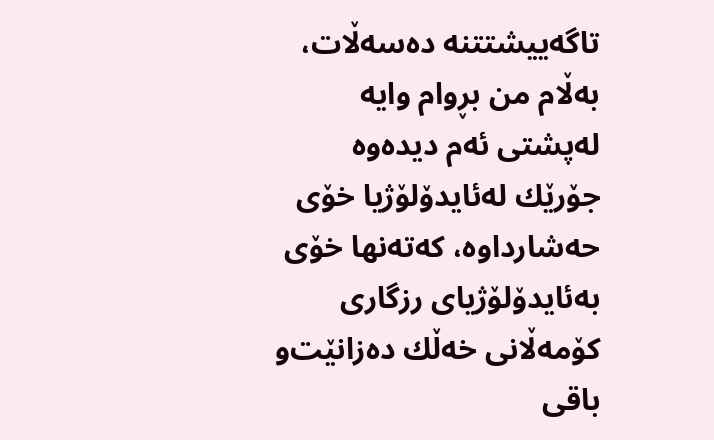تاگه‌ییشتتنه‌ ده‌سه‌ڵات، به‌ڵام من بڕوام وایه‌ له‌پشتی ئه‌م دیده‌وه‌ جۆرێك له‌ئایدۆلۆژیا خۆی حه‌شارداوه‌، كه‌ته‌نها خۆی به‌ئایدۆلۆژیای رزگاری كۆمه‌ڵانی خه‌ڵك ده‌زانێت‌و باقی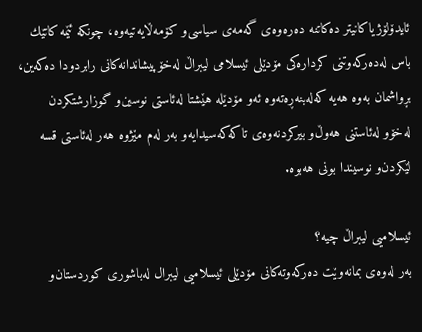ئایدۆلۆژیاكانیتر ده‌كاتنه‌ ده‌ره‌وه‌ی گه‌مه‌ی سیاسی‌و كۆمه‌ڵایه‌تیه‌وه‌، چونكه‌ ئێمه‌ كاتێك باس له‌ده‌ركه‌وتنی كرداره‌كی مۆدێلی ئیسلامی لیبراڵ له‌خۆپیشاندانه‌كانی رابردودا ده‌كه‌ین، بڕواشمان به‌وه‌ هه‌یه‌ كه‌له‌بنه‌ڕه‌ته‌وه‌ ئه‌و مۆدێله‌ هێشتا له‌ئاستی نوسین‌و گوزارشتكردن له‌خۆ‌و له‌ئاستنی هه‌وڵ‌و بیركردنه‌وه‌ی تاكه‌كه‌سیدایه‌‌و به‌ر له‌م مێژوه‌ هه‌ر له‌ئاستی قسه‌ لێكردن‌و نوسیندا بونی هه‌بوه‌.

ئیسلامیی لیبراڵ چیه‌؟
به‌ر له‌وه‌ی بمانه‌وێت ده‌ركه‌وته‌كانی مۆدێلی ئیسلامیی لیبرال له‌باشوری كوردستان‌و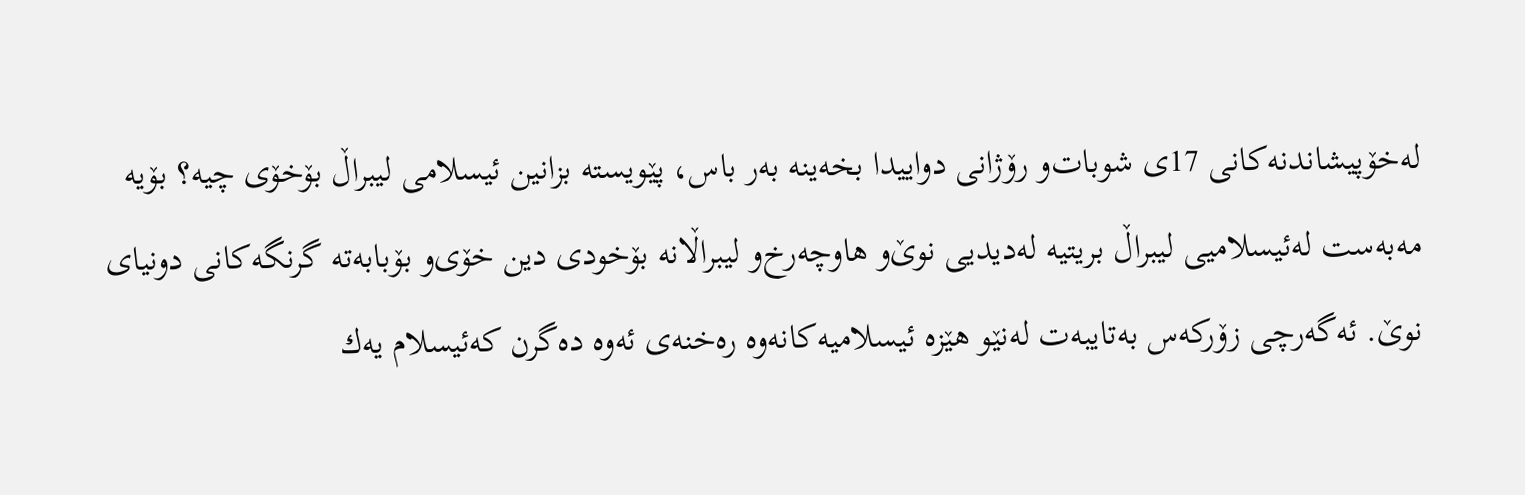له‌خۆپیشاندنه‌كانی 17ی شوبات‌و رۆژانی دواییدا بخه‌ینه‌ به‌ر باس، پێویسته‌ بزانین ئیسلامی لیبراڵ بۆخۆی چیه‌؟ بۆیه‌ مه‌به‌ست له‌ئیسلامیی لیبراڵ بریتیه‌ له‌دیدیی نوێ‌و هاوچه‌رخ‌و لیبراڵانه‌ بۆخودی دین خۆی‌و بۆبابه‌ته‌ گرنگه‌كانی دونیای نوێ. ئه‌گه‌رچی زۆركه‌س به‌تایبه‌ت له‌نێو هێزه‌ ئیسلامیه‌كانه‌وه‌ ره‌خنه‌ی ئه‌وه‌ ده‌گرن كه‌ئیسلام یه‌ك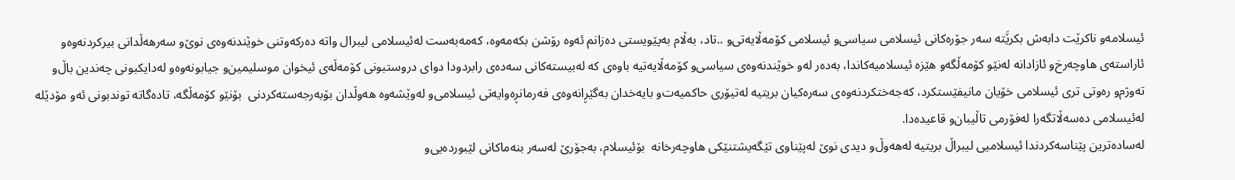ئیسلامه‌‌و ناكرێت دابه‌ش بكرێَته‌ سه‌ر جۆره‌كانی ئیسلامی سیاسی‌و ئیسلامی كۆمه‌ڵایه‌تی‌و ..تاد، به‌ڵام به‌پێویستی ده‌زانم ئه‌وه‌ رۆشن بكه‌مه‌وه‌، كه‌مه‌به‌ست له‌ئیسلامی لیبرال واته‌ ده‌ركه‌وتنی خوێندنه‌وه‌ی نوێ‌و سه‌رهه‌ڵدانی بیركردنه‌وه‌‌و ئاراسته‌ی هاوچه‌رخ‌و ئازادانه‌ له‌نێو كۆمه‌ڵگه‌‌و هێزه‌ ئیسلامیه‌كاندا، به‌ده‌ر له‌و خوێندنه‌وه‌ی سیاسی‌و كۆمه‌ڵایه‌تیه‌ باوه‌ی كه‌ له‌بیسته‌كانی سه‌ده‌ی رابردودا دوای دروستبونی كۆمه‌ڵه‌ی ئیخوان موسلیمین‌و جیابونه‌وه‌‌و له‌دایكبونی چه‌ندین باڵ‌و ته‌وژم‌و ره‌وتی تری ئیسلامی خۆیان مانیفێستكرد، كه‌جه‌ختكردنه‌وه‌ی سه‌ره‌كیان بریتیه‌ له‌تیۆری حاكمیه‌ت‌و بایه‌خدان به‌گێڕانه‌وه‌ی فه‌رمانڕه‌وایه‌تی ئیسلامی‌و له‌وێشه‌وه‌ هه‌وڵدان بۆبه‌رجه‌سته‌كردنی  بۆنێو كۆمه‌ڵگه‌، تاده‌گاته‌ توندبونی ئه‌و مۆدێله‌ له‌ئیسلامی ده‌سه‌ڵاتگه‌را له‌فۆرمی تاڵیبان‌و قاعیده‌دا.
له‌ساده‌ترین پێناسه‌كردندا ئیسلامیی لیبراڵ بریتیه‌ له‌هه‌وڵ‌و دیدی نوێ له‌پێناوی تێگه‌یشتنێكی هاوچه‌رخانه‌  بۆئیسلام، به‌جۆرێ له‌سه‌ر بنه‌ماكانی لێبورده‌یی‌و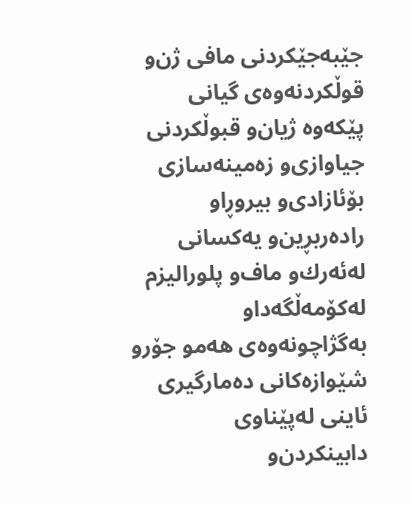جێبه‌جێكردنی مافی ژن‌و قوڵكردنه‌وه‌ی گیانی پێكه‌وه‌ ژیان‌و قبوڵكردنی جیاوازی‌و زه‌مینه‌سازی بۆئازادی‌و بیروڕا‌و راده‌ربڕین‌و یه‌كسانی له‌ئه‌رك‌و ماف‌و پلورالیزم له‌كۆمه‌ڵگه‌دا‌و به‌گژاچونه‌وه‌ی هه‌مو جۆر‌و شێوازه‌كانی ده‌مارگیری ئاینی له‌پێناوی دابینكردن‌و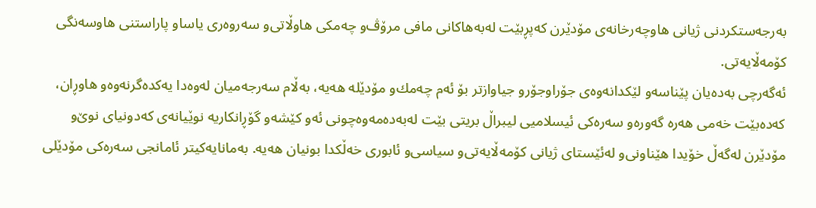به‌رجه‌ستكردنی ژیانی هاوچه‌رخانه‌ی مۆدێرن كه‌پڕبێت له‌به‌هاكانی مافی مرۆڤ‌و چه‌مكی هاوڵاتی‌و سه‌روه‌ری یاسا‌و پاراستنی هاوسه‌نگی كۆمه‌ڵایه‌تی.
ئه‌گه‌رچی به‌ده‌یان پێناسه‌‌و لێكدانه‌وه‌ی جۆراوجۆر‌و جیاوازتر بۆ ئه‌م چه‌مك‌و مۆدێله‌ هه‌یه‌، به‌ڵام سه‌رجه‌میان له‌وه‌دا یه‌كده‌گرنه‌وه‌‌و هاوڕان، كه‌ده‌بێت خه‌می هه‌ره‌ گه‌وره‌‌و سه‌ره‌كی ئیسلامیی لیبراڵ بریتی بێت له‌به‌ده‌مه‌وه‌چونی ئه‌و كێشه‌‌و گۆڕانكاریه‌ نوێیانه‌ی كه‌دونیای نوێ‌و مۆدێرن له‌گه‌ڵ خۆیدا هێناونی‌و له‌ئێستای ژیانی كۆمه‌ڵایه‌تی‌و سیاسی‌و ئابوری خه‌ڵكدا بونیان هه‌یه‌. به‌مانایه‌كیتر ئامانجی سه‌ره‌كی مۆدێلی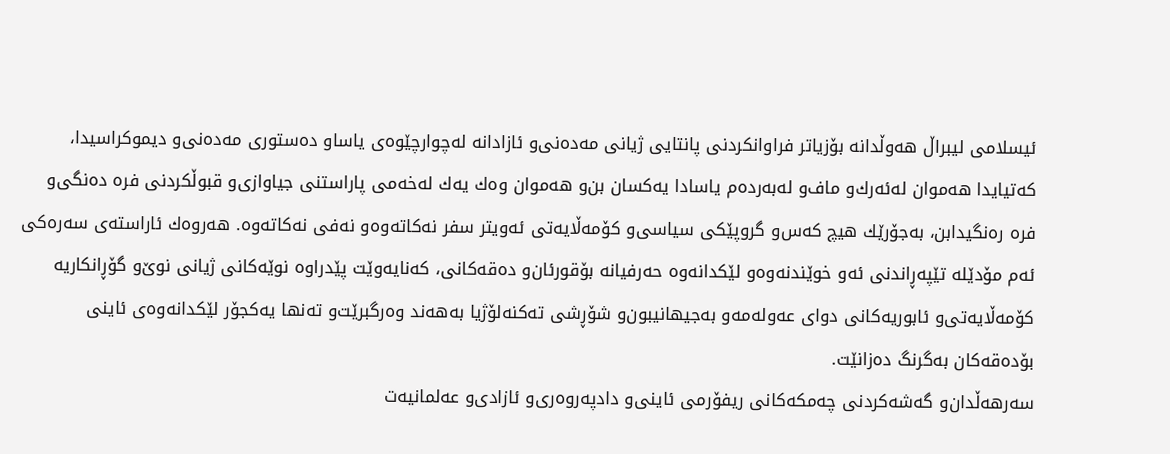ئیسلامی لیبراڵ هه‌وڵدانه‌ بۆزیاتر فراوانكردنی پانتایی ژیانی مه‌ده‌نی‌و ئازادانه‌ له‌چوارچێوه‌ی یاسا‌و ده‌ستوری مه‌ده‌نی‌و دیموكراسیدا، كه‌تیایدا هه‌موان له‌ئه‌رك‌و ماف‌و له‌به‌رده‌م یاسادا یه‌كسان بن‌و هه‌موان وه‌ك یه‌ك له‌خه‌می پاراستنی جیاوازی‌و قبوڵكردنی فره‌ ده‌نگی‌و فره‌ ره‌نگیدابن، به‌جۆرێك هیچ كه‌س‌و گروپێكی سیاسی‌و كۆمه‌ڵایه‌تی ئه‌ویتر سفر نه‌كاته‌وه‌‌و نه‌فی نه‌كاته‌وه‌. هه‌روه‌ك ئاراسته‌ی سه‌ره‌كی ئه‌م مۆدێله‌ تێپه‌ڕاندنی ئه‌و خوێندنه‌وه‌‌و لێكدانه‌وه‌ حه‌رفیانه‌ بۆقورئان‌و ده‌قه‌كانی، كه‌نایه‌وێت پێدراوه‌ نوێه‌كانی ژیانی نوێ‌و گۆڕانكاریه‌ كۆمه‌ڵایه‌تی‌و ئابوریه‌كانی دوای عه‌وله‌مه‌‌و به‌جیهانیبون‌و شۆڕشی ته‌كنه‌لۆژیا به‌هه‌ند وه‌رگبرێت‌و ته‌نها یه‌كجۆر لێكدانه‌وه‌ی ئاینی بۆده‌قه‌كان به‌گرنگ ده‌زانێت.
سه‌رهه‌ڵدان‌و گه‌شه‌كردنی چه‌مكه‌كانی ریفۆرمی ئاینی‌و دادپه‌روه‌ری‌و ئازادی‌و عه‌لمانیه‌ت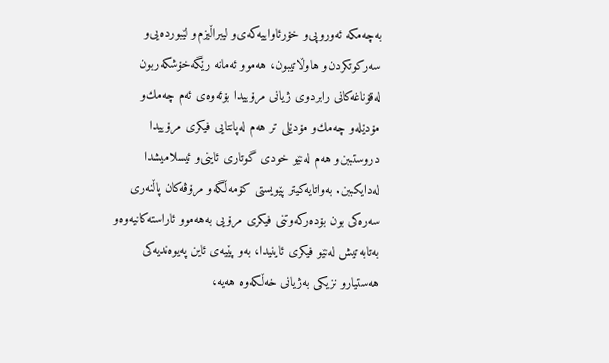به‌چه‌مكه‌ ئه‌وروپی‌و خۆرئاواییه‌كه‌ی‌و لیبراڵیزم‌و لێبورده‌یی‌و سه‌ركوتكردن‌و هاوڵاتیبون، هه‌موو ئه‌مانه‌ رێگه‌خۆشكه‌ربون له‌قۆناغه‌كانی رابردوی ژیانی مرۆییدا بۆئه‌وه‌ی ئه‌م چه‌مك‌و مۆدێله‌‌و چه‌مك‌و مۆدێلی تر هه‌م له‌پانتایی فیكری مرۆییدا دروستببن‌و هه‌م له‌نێو خودی گوتاری ئاینی‌و ئیسلامیشدا له‌دایكببن. به‌واتایه‌كیتر پێویستی كۆمه‌ڵگه‌‌و مرۆڤه‌كان پاڵنه‌ری سه‌ره‌كی بون بۆده‌ركه‌وتنی فیكری مرۆیی به‌هه‌موو ئاراسته‌كانیه‌وه‌‌و به‌تابه‌تیش له‌نێو فیكری ئاینیدا، به‌و پێیه‌ی ئاین په‌یوه‌ندیه‌كی هه‌ستیار‌و نزیكی به‌ژیانی خه‌ڵكه‌وه‌ هه‌یه‌،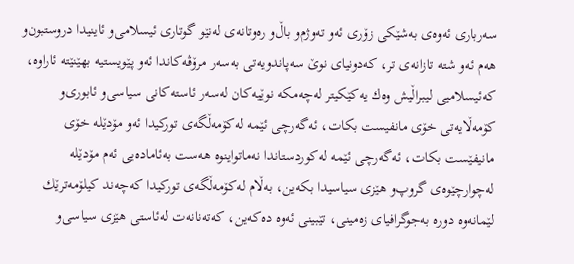سه‌رباری ئه‌وه‌ی به‌شێكی زۆری ئه‌و ته‌وژم‌و باڵ‌و ره‌وتانه‌ی له‌نێو گوتاری ئیسلامی‌و ئاینیدا دروستبون‌و هه‌م ئه‌و شته‌ تازانه‌ی تر، كه‌دونیای نوێ سه‌پاندویه‌تی به‌سه‌ر مرۆڤه‌كاندا ئه‌و پێویستیه‌ بهێنێته‌ ئاراوه‌، كه‌ئیسلامیی لیبراڵیش وه‌ك یه‌كێكیتر له‌چه‌مكه‌ نوێیه‌كان له‌سه‌ر ئاسته‌كانی سیاسی‌و ئابوری‌و كۆمه‌ڵایه‌تی خۆی مانفیست بكات، ئه‌گه‌رچی ئێمه‌ له‌كۆمه‌ڵگه‌ی توركیدا ئه‌و مۆدێله‌ خۆی مانیفێست بكات، ئه‌گه‌رچی ئێمه‌ له‌كوردستاندا نه‌ماتواینوه‌ هه‌ست به‌ئاماده‌یی ئه‌م مۆدێله‌ له‌چوارچێوه‌ی گروپ‌و هێزی سیاسیدا بكه‌ین، به‌ڵام له‌كۆمه‌ڵگه‌ی توركیدا كه‌چه‌ند كیلۆمه‌ترێك لێمانه‌وه‌ دوره‌ به‌جوگرافیای زه‌مینی، تێبینی ئه‌وه‌ ده‌كه‌ین، كه‌ته‌نانه‌ت له‌ئاستی هێزی سیاسی‌و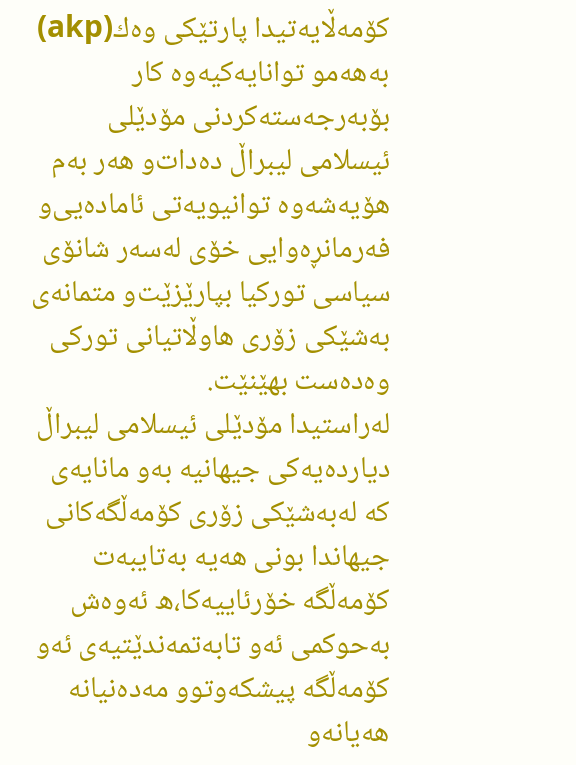كۆمه‌ڵایه‌تیدا پارتێكی وه‌ك(akp) به‌هه‌مو توانایه‌كیه‌وه‌ كار بۆبه‌رجه‌سته‌كردنی مۆدێلی ئیسلامی لیبراڵ ده‌دات‌و هه‌ر به‌م هۆیه‌شه‌وه‌ توانیویه‌تی ئاماده‌یی‌و فه‌رمانڕه‌وایی خۆی له‌سه‌ر شانۆی سیاسی توركیا بپارێزێت‌و متمانه‌ی به‌شێكی زۆری هاوڵاتیانی توركی وه‌ده‌ست بهێنێت.
له‌راستیدا مۆدێلی ئیسلامی لیبراڵ دیارده‌یه‌كی جیهانیه‌ به‌و مانایه‌ی كه‌ له‌به‌شێكی زۆری كۆمه‌ڵگه‌كانی جیهاندا بونی هه‌یه‌ به‌تایبه‌ت كۆمه‌ڵگه‌ خۆرئاییه‌كا،ه‌ ئه‌وه‌ش به‌حوكمی ئه‌و تابه‌تمه‌ندێتیه‌ی ئه‌و كۆمه‌ڵگه‌ پیشكه‌وتو‌و مه‌ده‌نیانه‌ هه‌یانه‌‌و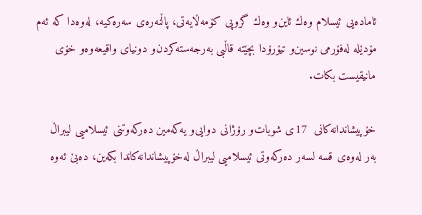ئاماده‌یی ئیسلام وه‌ك ئاین‌و وه‌ك گروپی كۆمه‌ڵایه‌تی، پاڵنه‌ره‌ی سه‌ره‌كیه‌، له‌وه‌دا كه‌ ئه‌م مۆدێله‌ له‌فۆرمی نوسین‌و تیۆرۆدا بچێته‌ قاڵبی به‌رجه‌سته‌كردن‌و دونیای واقیعه‌وه‌‌و خۆی مانیقیست بكات.

خۆپیشاندانه‌كانی  17ی شوبات‌و رۆژانی دوایی‌و یه‌كه‌مین ده‌ركه‌وتنی ئیسلامیی لیبراڵ
به‌ر له‌وه‌ی قسه‌ لسه‌ر ده‌ركه‌وتی ئیسلامیی لیبراڵ له‌خۆپیشاندانه‌كاندا بكه‌ین، ده‌بێ ئه‌وه‌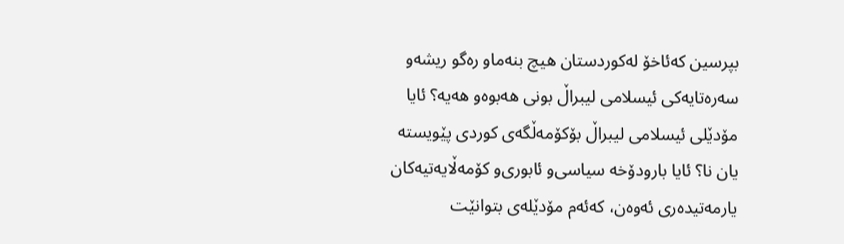بپرسین كه‌ئاخۆ له‌كوردستان هیچ بنه‌ما‌و ره‌گو ریشه‌‌و سه‌ره‌تایه‌كی ئیسلامی لیبراڵ بونی هه‌بوه‌‌و هه‌یه‌؟ ئایا مۆدێلی ئیسلامی لیبراڵ بۆكۆمه‌ڵگه‌ی كوردی پێویسته‌ یان نا؟ ئایا بارودۆخه‌ سیاسی‌و ئابوری‌و كۆمه‌ڵایه‌تیه‌كان یارمه‌تیده‌ری ئه‌وه‌ن، كه‌ئه‌م مۆدێله‌ی بتوانێت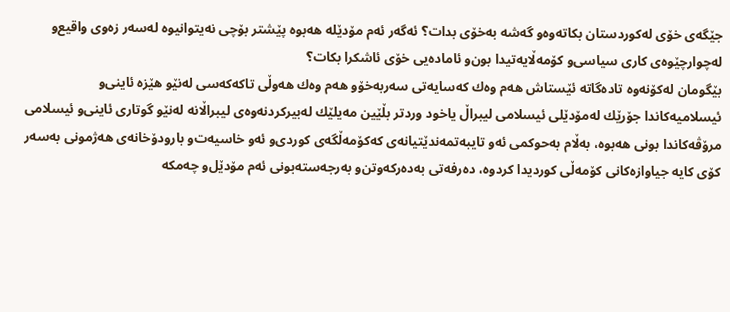جێگه‌ی خۆی له‌كوردستان بكاته‌وه‌‌و گه‌شه‌ به‌خۆی بدات؟ ئه‌گه‌ر ئه‌م مۆدێله‌ هه‌بوه‌ پێشتر بۆچی نه‌یتوانیوه‌ له‌سه‌ر زه‌وی واقیع‌و له‌چوارچێوه‌ی كاری سیاسی‌و كۆمه‌ڵایه‌تیدا بون‌و ئاماده‌یی خۆی ئاشكرا بكات؟
بێگومان له‌كۆنه‌وه‌ تاده‌گاته‌ ئێستاش هه‌م وه‌ك كه‌سایه‌تی سه‌ربه‌خۆ‌و هه‌م وه‌ك هه‌وڵی تاكه‌كه‌سی له‌نێو هێزه‌ ئاینی‌و ئیسلامیه‌كاندا جۆرێك له‌مۆدێلی ئیسلامی لیبراڵ یاخود وردتر بڵێین مه‌یلێك له‌بیركردنه‌وه‌ی لیبراڵانه‌ له‌نێو گوتاری ئاینی‌و ئیسلامی مرۆڤه‌كاندا بونی هه‌بوه‌، به‌ڵام به‌حوكمی ئه‌و تایبه‌تمه‌ندێتیانه‌ی كه‌كۆمه‌ڵگه‌ی كوردی‌و ئه‌و خاسیه‌ت‌و بارودۆخانه‌ی هه‌ژمونی به‌سه‌ر كۆی كایه‌ جیاوازه‌كانی كۆمه‌ڵی كوردیدا كردوه‌، ده‌رفه‌تی به‌ده‌ركه‌وتن‌و به‌رجه‌سته‌بونی ئه‌م مۆدێل‌و چه‌مكه‌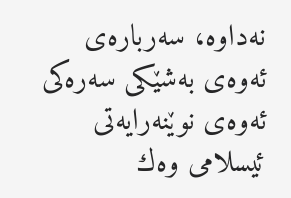نه‌داوه‌، سه‌رباره‌ی ئه‌وه‌ی به‌شێكی سه‌ره‌كی ئه‌وه‌ی نوێنه‌رایه‌تی ئیسلامی وه‌ك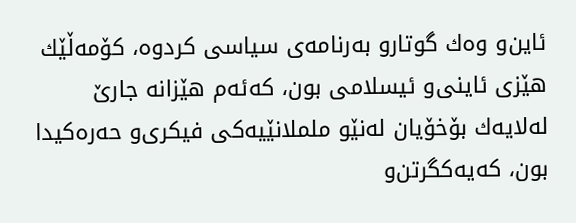ئاین‌و وه‌ك گوتار‌و به‌رنامه‌ی سیاسی كردوه‌، كۆمه‌ڵێك هێزی ئاینی‌و ئیسلامی بون، كه‌ئه‌م هێزانه‌ جارێ له‌لایه‌ك بۆخۆیان له‌نێو ململانێیه‌كی فیكری‌و حه‌ره‌كیدا بون، كه‌یه‌كگرتن‌و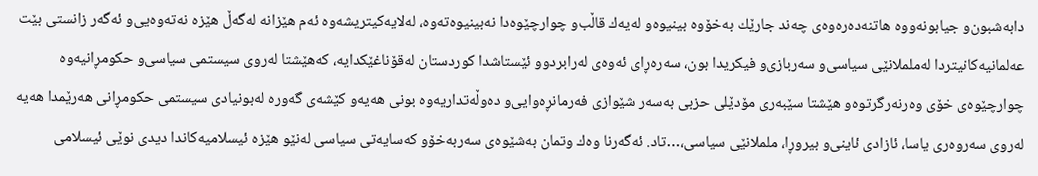دابه‌شبون‌و جیابونه‌و‌وه‌ هاتنه‌ده‌ره‌وه‌ی چه‌ند جارێك به‌خۆوه‌ بینیوه‌‌و له‌یه‌ك قاڵب‌و چوارچێوه‌دا نه‌بینیوه‌ته‌وه‌، له‌لایه‌كیتریشه‌وه‌ ئه‌م هێزانه‌ له‌گه‌ڵ هێزه‌ نه‌ته‌وه‌یی‌و ئه‌گه‌ر زانستی بێت عه‌لمانیه‌كانیتردا له‌ململانێی سیاسی‌و سه‌ربازی‌و فیكریدا بون، سه‌ره‌ڕای ئه‌وه‌ی له‌رابردو‌و ئێستاشدا كوردستان له‌قۆناغێكدایه‌، كه‌هێشتا له‌روی سیستمی سیاسی‌و حكومڕانیه‌وه‌ چوارچێوه‌ی خۆی وه‌رنه‌رگرتوه‌‌و هێشتا سێبه‌ری مۆدێلی حزبی به‌سه‌ر شێوازی فه‌رمانڕه‌وایی‌و ده‌وڵه‌تداریه‌وه‌ بونی هه‌یه‌‌و كێشه‌ی گه‌وره‌ له‌بونیادی سیستمی حكومڕانی هه‌رێمدا هه‌یه‌ له‌روی سه‌روه‌ری یاسا، ئازادی ئاینی‌و بیروڕا، ململانێی سیاسی،…تاد. ئه‌گه‌رنا وه‌ك وتمان به‌شێوه‌ی سه‌ربه‌خۆ‌و كه‌سایه‌تی سیاسی له‌نێو هێزه‌ ئیسلامیه‌كاندا دیدی نوێی ئیسلامی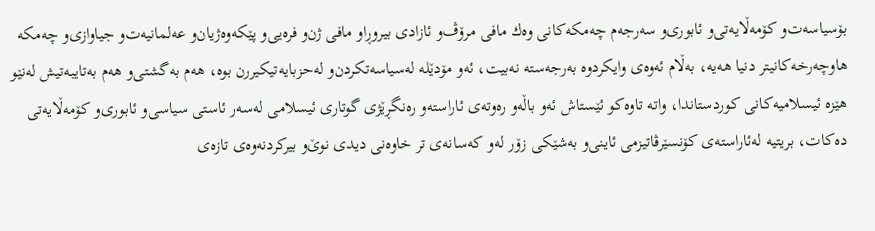بۆسیاسه‌ت‌و كۆمه‌ڵایه‌تی‌و ئابوری‌و سه‌رجه‌م چه‌مكه‌كانی وه‌ك مافی مرۆڤ‌و ئازادی بیروڕا‌و مافی ژن‌و فره‌یی‌و پێكه‌وه‌ژیان‌و عه‌لمانیه‌ت‌و جیاوازی‌و چه‌مكه‌ هاوچه‌رخه‌كانیتر دنیا هه‌یه‌، به‌ڵام ئه‌وه‌ی وایكردوه‌ به‌رجه‌سته‌ نه‌بیت، ئه‌و مۆدێله‌ له‌سیاسه‌تكردن‌و له‌حزبایه‌تیكیررن بوه‌، هه‌م به‌گشتی‌و هه‌م به‌تایبه‌تیش له‌نێو هێزه‌ ئیسلامیه‌كانی كوردستاندا، واته‌ تاوه‌كو ئێستاش ئه‌و باڵه‌‌و ره‌وته‌ی ئاراسته‌‌و ره‌نگڕێژی گوتاری ئیسلامی له‌سه‌ر ئاستی سیاسی‌و ئابوری‌و كۆمه‌ڵایه‌تی ده‌كات، بریتیه‌ له‌ئاراسته‌ی كۆنسێرڤاتیزمی ئاینی‌و به‌شێكی زۆر له‌و كه‌سانه‌ی تر خاوه‌نی دیدی نوێ‌و بیركردنه‌وه‌ی تازه‌ی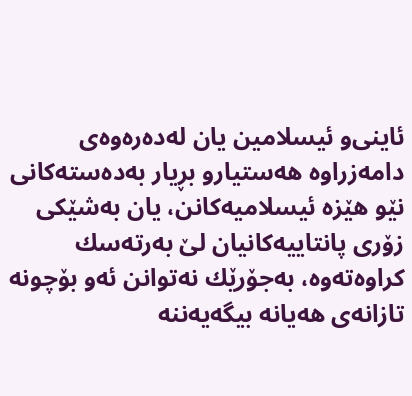ئاینی‌و ئیسلامین یان له‌ده‌ره‌وه‌ی دامه‌زراوه‌ هه‌ستیار‌و بڕیار به‌ده‌سته‌كانی نێو هێزه‌ ئیسلامیه‌كانن، یان به‌شێكی زۆری پانتاییه‌كانیان لێ به‌رته‌سك كراوه‌ته‌وه‌، به‌جۆرێك نه‌توانن ئه‌و بۆچونه‌ تازانه‌ی هه‌یانه‌ بیگه‌یه‌ننه‌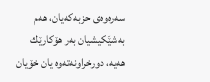سه‌ره‌وه‌ی حزبه‌كه‌یان، هه‌م به‌شێَكیشیان به‌ر هۆكارێك هه‌یه‌، دورخراونه‌ته‌وه‌ یان خۆیان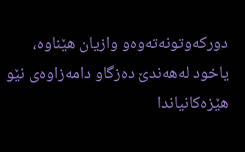دوركه‌وتونه‌ته‌وه‌‌و وازیان هێناوه‌، یاخود له‌هه‌ندێ ده‌زگا‌و دامه‌زاوه‌ی نێو هێزه‌كانیاندا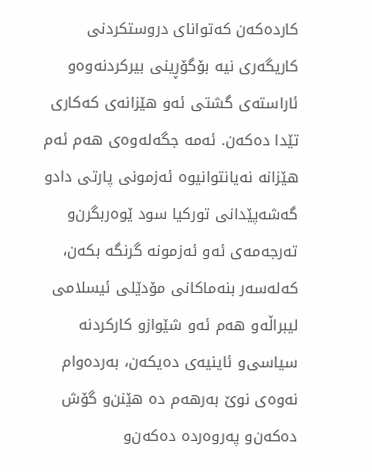كارده‌كه‌ن كه‌توانای دروستكردنی كاریگه‌ری نیه‌ بۆگۆڕینی بیركردنه‌وه‌‌و ئاراسته‌ی گشتی ئه‌و هێزانه‌ی كه‌كاری تێدا ده‌كه‌ن. ئه‌مه‌ جگه‌له‌وه‌ی هه‌م ئه‌م هێزانه‌ نه‌یانتوانیوه‌ ئه‌زمونی پارتی داد‌و گه‌شه‌پێدانی توركیا سود ێوه‌ربگرن‌و ته‌رجه‌مه‌ی ئه‌و ئه‌زمونه‌ گرنگه‌ بكه‌ن، كه‌له‌سه‌ر بنه‌ماكانی مۆدێلی ئیسلامی لیبراڵه‌‌و هه‌م ئه‌و شێوازو كاركردنه‌ سیاسی‌و ئاینیه‌ی ده‌یكه‌ن، به‌رده‌وام نه‌وه‌ی نوێ به‌رهه‌م ده‌ هێنن‌و گۆش ده‌كه‌ن‌و په‌روه‌رده‌ ده‌كه‌ن‌و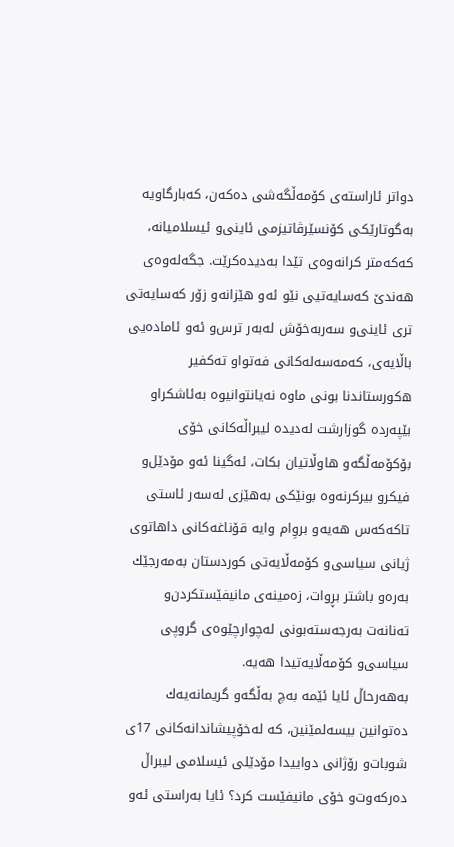دواتر ئاراسته‌ی كۆمه‌ڵگه‌شی ده‌كه‌ن، كه‌بارگاویه‌ به‌گوتارێكی كۆنسێرڤاتیزمی ئاینی‌و ئیسلامیانه‌، كه‌كه‌متر كرانه‌وه‌ی تێدا به‌دیده‌كرێت. جگه‌له‌وه‌ی هه‌ندێ كه‌سایه‌تیی نێو ئه‌و هێزانه‌‌و زۆر كه‌سایه‌تی تری ئاینی‌و سه‌ربه‌خۆش له‌به‌ر ترس‌و ئه‌و ئاماده‌یی باڵایه‌ی، كه‌مه‌سه‌له‌كانی فه‌توا‌و ته‌كفیر ه‌كورستاندنا بونی ماوه‌ نه‌یانتوانیوه‌ به‌ئاشكرا‌و بێپه‌رده‌ گوزارشت له‌دیده‌ لیبراڵه‌كانی خۆی بۆكۆمه‌ڵگه‌‌و هاوڵاتیان بكات، ئه‌گینا ئه‌و مۆدێل‌و فیكر‌و بیركرنه‌وه‌ بونێكی به‌هێزی له‌سه‌ر ئاستی تاكه‌كه‌س هه‌یه‌‌و بروِام وایه‌ قۆناغه‌كانی داهاتوی ژیانی سیاسی‌و كۆمه‌ڵایه‌تی كوردستان به‌مه‌رجێك به‌ره‌و باشتر بڕوات، زه‌مینه‌ی مانیفێستكردن‌و ته‌نانه‌ت به‌رجه‌سته‌بونی له‌چوارچێوه‌ی گروپی سیاسی‌و كۆمه‌ڵایه‌تیدا هه‌یه‌.
به‌هه‌رحاڵ ئایا ئێمه‌ به‌چ به‌ڵگه‌‌و گریمانه‌یه‌ك ده‌توانین بیسه‌لمێنین، كه‌ له‌خۆپیشاندانه‌كانی 17ی شوبات‌و رۆژانی دواییدا مۆدێلی ئیسلامی لیبراڵ ده‌ركه‌وت‌و خۆی مانیفێست كرد؟ ئایا به‌راستی ئه‌و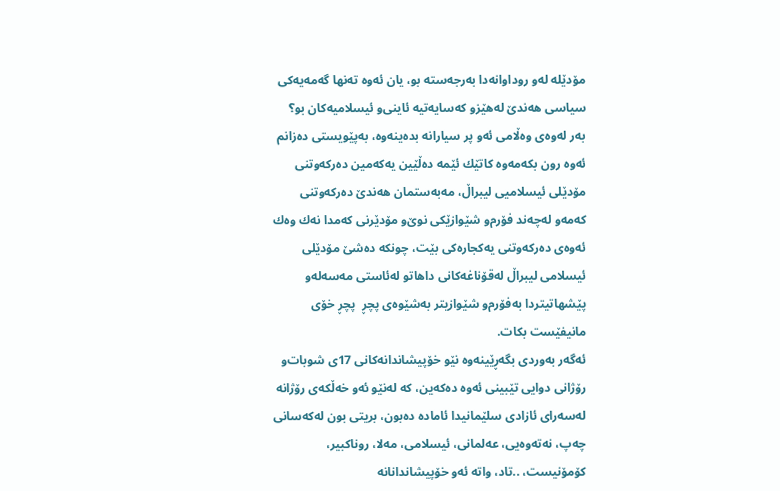مۆدێله‌ له‌و روداوانه‌دا به‌رجه‌سته‌ بو، یان ئه‌وه‌ ته‌نها گه‌مه‌یه‌كی سیاسی هه‌ندێ له‌هێز‌و كه‌سایه‌تیه‌ ئاینی‌و ئیسلامیه‌كان بو؟
به‌ر له‌وه‌ی وه‌ڵامی ئه‌و پر سیارانه‌ بده‌ینه‌وه‌، به‌پێویستی ده‌زانم ئه‌وه‌ رون بكه‌مه‌وه‌ كاتێك ئێمه‌ ده‌ڵێین یه‌كه‌مین ده‌ركه‌وتنی مۆدێلی ئیسلامیی لیبراڵ، مه‌به‌ستمان هه‌ندێ ده‌ركه‌وتنی كه‌مه‌‌و له‌چه‌ند فۆرم‌و شێوازێكی نوێ‌و مۆدێرنی كه‌مدا نه‌ك وه‌ك ئه‌وه‌ی ده‌ركه‌وتنی یه‌كجاره‌كی بێت، چونكه‌ ده‌شێ مۆدێلی ئیسلامی لیبراڵ له‌قۆناغه‌كانی داهاتو له‌ئاستی مه‌سه‌له‌‌و پێشهاتیتردا به‌فۆرم‌و شێوازیتر به‌شێوه‌ی پچڕ  پچڕ خۆی مانیفێست بكات.
ئه‌گه‌ر به‌وردی بگه‌ڕێینه‌وه‌ نێو خۆپیشاندانه‌كانی 17ی شوبات‌و رۆژانی دوایی تێبینی ئه‌وه‌ ده‌كه‌ین، كه‌ له‌نێو ئه‌و خه‌ڵكه‌ی رۆژانه‌ له‌سه‌رای ئازادی سلێمانیدا ئاماده‌ ده‌بون، بریتی بون له‌كه‌سانی چه‌پ، نه‌ته‌وه‌یی، عه‌لمانی، ئیسلامی، مه‌لا، روناكبیر، كۆمۆنیست، ..تاد، واته‌ ئه‌و خۆپیشاندانانه‌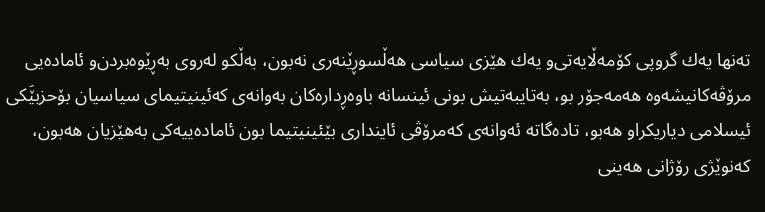ته‌نها یه‌ك گروپی كۆمه‌ڵایه‌تی‌و یه‌ك هێزی سیاسی هه‌ڵسوڕێنه‌ری نه‌بون، به‌ڵكو له‌روی به‌ڕێوه‌بردن‌و ئاماده‌یی مرۆڤه‌كانیشه‌وه‌ هه‌مه‌جۆر بو، به‌تایبه‌تیش بونی ئینسانه‌ باوه‌ڕداره‌كان به‌وانه‌ی كه‌ئینیتیمای سیاسیان بۆحزبێَكی ئیسلامی دیاریكراو هه‌بو، تاده‌گاته‌ ئه‌وانه‌ی كه‌مرۆڤی ئاینداری بێئینیتیما بون ئاماده‌ییه‌كی به‌هێزیان هه‌بون، كه‌نوێژی رۆژانی هه‌ینی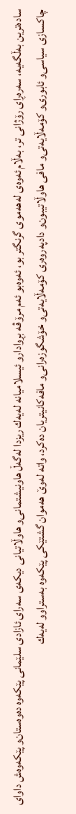ساده‌ترین به‌ڵگه‌یه‌، سه‌ره‌ڕای رۆژانی تر، به‌ڵام ئه‌وه‌ی له‌هه‌موی گرنگتر بو، ئه‌وه‌بو ئه‌م مرۆڤه‌ بڕوادار‌و ئیسلامیانه‌ له‌یه‌ك ریزدا له‌گه‌ڵ هاونیشتمانی‌و هاوڵاتیانی دیكه‌ی سه‌رای ئازادی سلێمانی پێكه‌وه‌ ده‌وه‌ستان‌و پێكه‌وه‌ش داوای چاكسازی سیاسی‌و ئابوری‌و كۆمه‌ڵایه‌تی‌و مافی هاوڵاتیبون‌و دادپه‌روه‌ری كۆمه‌ڵایه‌تی‌و خۆشگوزه‌رانی‌و مافه‌كانیتریان ده‌كرد، واته‌ له‌وێ هه‌موان گشتێكی پێكه‌وه‌ به‌ستراو‌و له‌یه‌ك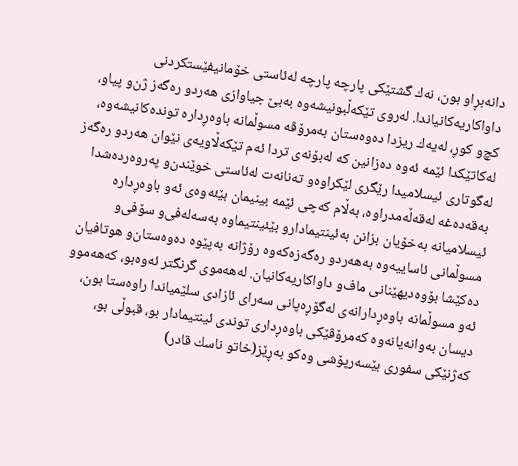دانه‌بڕاو بون، نه‌ك گشتێكی پارچه‌ پارچه‌ له‌ئاستی خۆمانیفێستكردنی داواكاریه‌كانیاندا. له‌روی تێكه‌ڵبونیشه‌وه‌ به‌بێ جیاوازی هه‌ردو ره‌گه‌ز ژن‌و پیاو، كچ‌و كوڕ، له‌یه‌ك ریزدا ده‌وه‌ستان به‌مرۆڤه‌ مسوڵمانه‌ باوه‌ڕداره‌ تونده‌كانیشه‌وه‌، له‌كاتێكدا ئێمه‌ ئه‌وه‌ ده‌زانین كه‌ له‌بۆنه‌ی تردا ئه‌م تێكه‌ڵاویه‌ی نێوان هه‌ردو ره‌گه‌ز له‌گوتاری ئیسلامیدا رێگری لێكراوه‌‌و ته‌نانه‌ت له‌ئاستی خوێندن‌و په‌روه‌رده‌شدا به‌قه‌ده‌غه‌ له‌قه‌ڵه‌مدراوه‌، به‌ڵام كه‌چی ئێمه‌ بینیمان بێئه‌وه‌ی ئه‌و باوه‌ڕداره‌ ئیسلامیانه‌ به‌خۆیان بزانن به‌ئینتیمادار‌و بێئینتیماوه‌ به‌سه‌له‌فی‌و سۆفی‌و مسوڵمانی ئاساییه‌وه‌ به‌هه‌ردو ره‌گه‌زه‌كه‌وه‌ رۆژانه‌ به‌پێوه‌ ده‌وه‌ستان‌و هوتافیان ده‌كێشا بۆوه‌دیهێنانی ماف‌و داواكاریه‌كانیان. له‌هه‌موی گرنگتر ئه‌وه‌بو، كه‌هه‌موو ئه‌و مسوڵمانه‌ باوه‌ڕدارانه‌ی له‌گۆڕه‌پانی سه‌رای ئازادی سلێمیاندا راوه‌ستا بون، دیسان به‌وانه‌یانه‌وه‌ كه‌مرۆڤێكی باوه‌ڕداری توندی ئینتیمادار بو، قبوڵی بو، كه‌ژنێكی سفوری بێسه‌رپۆشی وه‌كو به‌ڕێز(خاتو ناسك قادر)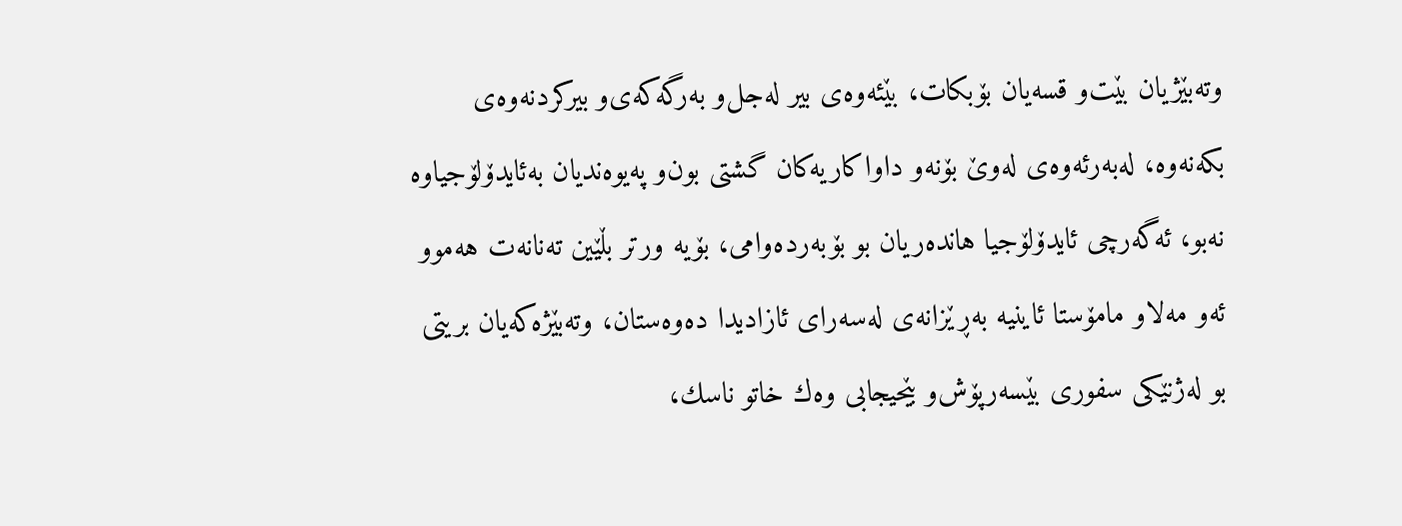وته‌بێژیان بێت‌و قسه‌یان بۆبكات، بێئه‌وه‌ی بیر له‌جل‌و به‌رگه‌كه‌ی‌و بیركردنه‌وه‌ی بكه‌نه‌وه‌، له‌به‌رئه‌وه‌ی له‌وێ بۆنه‌‌و داواكاریه‌كان گشتی بون‌و په‌یوه‌ندیان به‌ئایدۆلۆجیاوه‌ نه‌بو، ئه‌گه‌رچی ئایدۆلۆجیا هانده‌ریان بو بۆبه‌رده‌وامی، بۆیه‌ ورتر بڵێین ته‌نانه‌ت هه‌موو ئه‌و مه‌لا‌و مامۆستا ئاینیه‌ به‌ڕێزانه‌ی له‌سه‌رای ئازادیدا ده‌وه‌ستان، وته‌بێژه‌كه‌یان بریتی بو له‌ژنێكی سفوری بێسه‌رپۆش‌و بێحیجابی وه‌ك خاتو ناسك،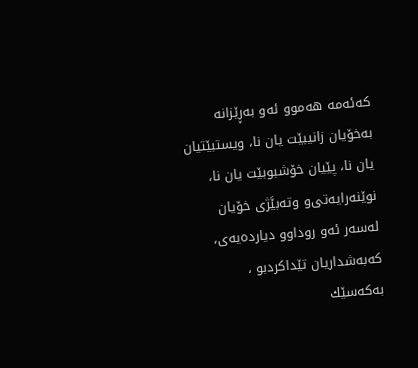كه‌ئه‌مه‌ هه‌موو ئه‌و به‌ڕێزانه‌ به‌خۆیان زانیبێت یان نا، ویستبێتیان یان نا، پێیان خۆشبوبێت یان نا، نوێنه‌رایه‌تی‌و وته‌بێَژی خۆیان له‌سه‌ر ئه‌و روداو‌و دیارده‌یه‌ی، كه‌به‌شداریان تێداكردبو ، به‌كه‌سێك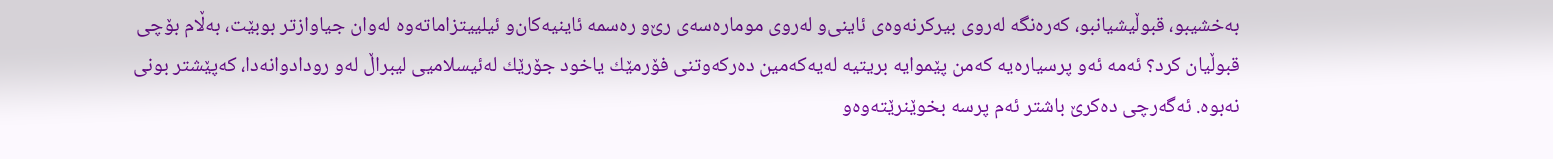به‌خشیبو، قبوڵیشیانبو، كه‌ره‌نگه‌ له‌روی بیركرنه‌وه‌ی ئاینی‌و له‌روی موماره‌سه‌ی رێ‌و ره‌سمه‌ ئاینیه‌كان‌و ئیلییتزاماته‌وه‌ له‌وان جیاوازتر بوبێت، به‌ڵام بۆچی قبوڵیان كرد؟ ئه‌مه‌ ئه‌و پرسیاره‌یه‌ كه‌من پێموایه‌ بریتیه‌ له‌یه‌كه‌مین ده‌ركه‌وتنی فۆرمێك یاخود جۆرێك له‌ئیسلامیی لیبراڵ له‌و رودادوانه‌دا، كه‌پێشتر بونی نه‌بوه‌. ئه‌گه‌رچی ده‌كرێ باشتر ئه‌م پرسه‌ بخوێنرێته‌وه‌‌و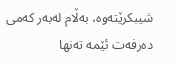شیبكرێته‌وه‌، به‌ڵام له‌به‌ر كه‌می ده‌رفه‌ت ئێمه‌ ته‌نها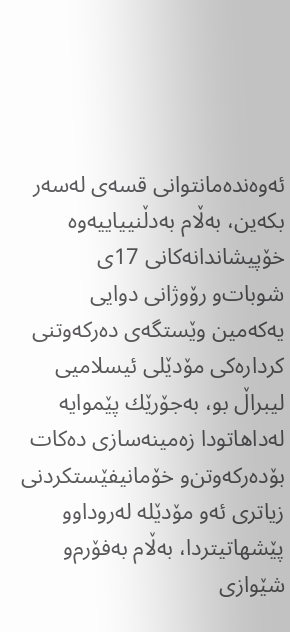ئه‌وه‌نده‌مانتوانی قسه‌ی له‌سه‌ر بكه‌ین، به‌ڵام به‌دڵنییاییه‌وه‌ خۆپیشاندانه‌كانی 17ی شوبات‌و رۆ‌وژانی دوایی یه‌كه‌مین وێستگه‌ی ده‌ركه‌وتنی كرداره‌كی مۆدێلی ئیسلامیی لیبراڵ بو، به‌جۆرێك پێموایه‌ له‌داهاتودا زه‌مینه‌سازی ده‌كات بۆده‌ركه‌وتن‌و خۆمانیفێستكردنی زیاتری ئه‌و مۆدێله‌ له‌رودا‌و‌و پێشهاتیتردا، به‌ڵام به‌فۆرم‌و شێوازی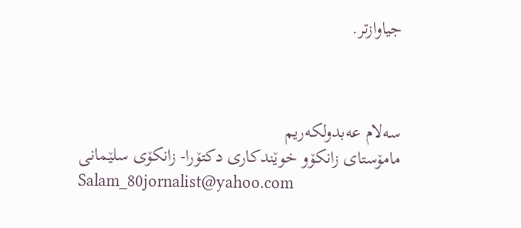جیاوازتر.



سه‌لام عه‌بدولكه‌ریم
مامۆستای زانكۆ‌و خوێندكاری دكتۆرا- زانكۆی سلێمانی
Salam_80jornalist@yahoo.com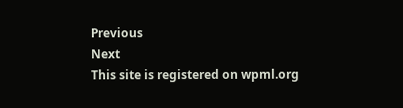Previous
Next
This site is registered on wpml.org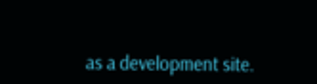as a development site.